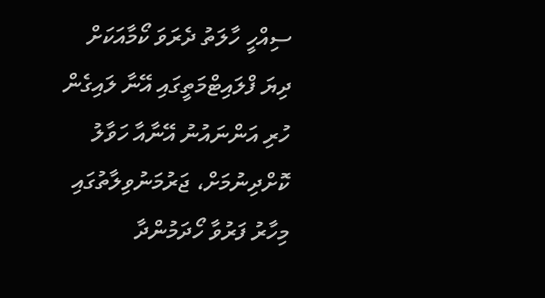ސިއްހީ ހާލަތު ދެރަވަ ކޯމާއަކަށް ދިޔަ ފްލައިޓްމަތީގައި އޭނާ ލައިގެން ހުރި އަންނައުނު އޭނާއާ ހަވާލު ކޮށްދިނުމަށް، ޖަރުމަނުވިލާތުގައި މިހާރު ފަރުވާ ހޯދަމުންދާ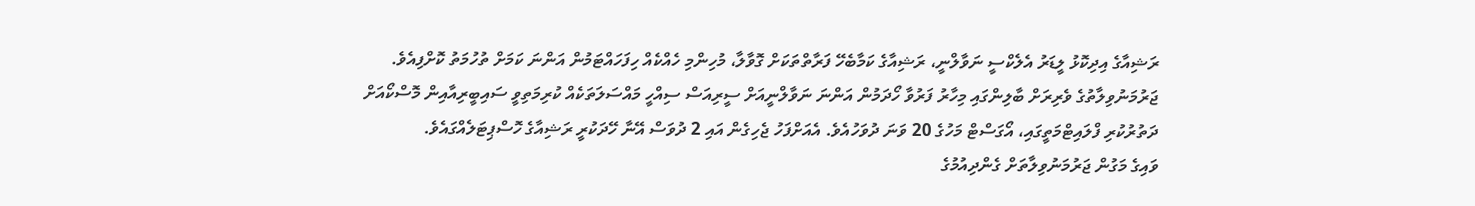ރަޝިއާގެ އިދިކޮޅު ލީޑަރު އެލެކްސީ ނަވާލްނީ، ރަޝިއާގެ ކަމާބެހޭ ފަރާތްތަކަށް ގޮވާލާ، މުހިންމި ހެއްކެއް ހިފަހައްޓަމުން އަންނަ ކަމަށް ތުހުމަތު ކޮށްފިއެވެ.
ޖަރުމަނުވިލާތުގެ ވެރިރަށް ބާލިންގައި މިހާރު ފަރުވާ ހޯދަމުން އަންނަ ނަވާލްނީއަށް ސީރިއަސް ސިއްހީ މައްސަލަތަކެއް ކުރިމަތިވީ ސައިބީރިއާއިން މޮސްކޯއަށް ދަތުރުކުރި ފްލައިޓްމަތީގައި، އޯގަސްޓް މަހުގެ 20 ވަނަ ދުވަހުއެވެ. އެއަށްފަހު ޖެހިގެން އައި 2 ދުވަސް އޭނާ ހޭދަކުރީ ރަޝިއާގެ ހޮސްޕިޓަލެއްގައެވެ.
ވައިގެ މަގުން ޖަރުމަނުވިލާތަށް ގެންދިއުމުގެ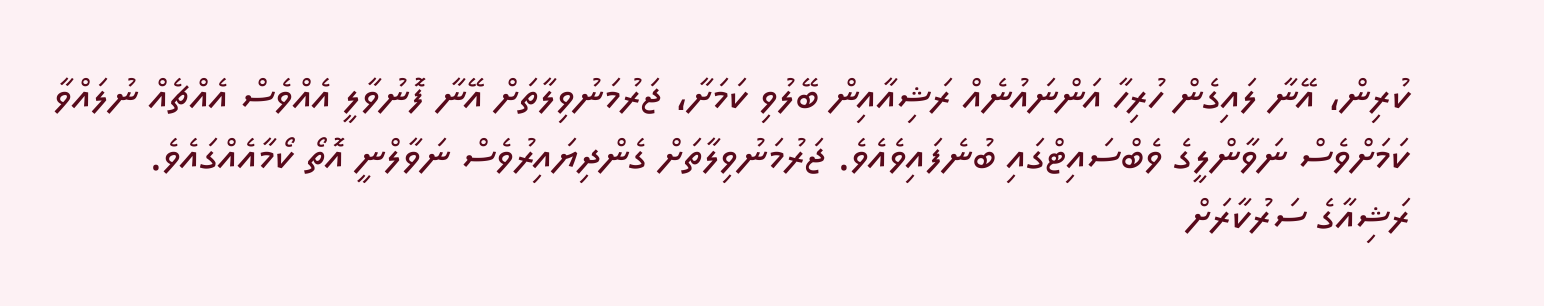ކުރިން، އޭނާ ލައިގެން ހުރިހާ އަންނައުނެއް ރަޝިއާއިން ބޭލުވި ކަމަށާ، ޖަރުމަނުވިލާތަށް އޭނާ ފޮނުވާލީ އެއްވެސް އެއްޗެއް ނުލައްވާ ކަމަށްވެސް ނަވާންލީގެ ވެބްސައިޓްގައި ބުނެފައިވެއެވެ. ޖަރުމަނުވިލާތަށް ގެންދިޔައިރުވެސް ނަވާލްނީ އޮތޯ ކޯމާއެއްގައެވެ.
ރަޝިއާގެ ސަރުކާރަށް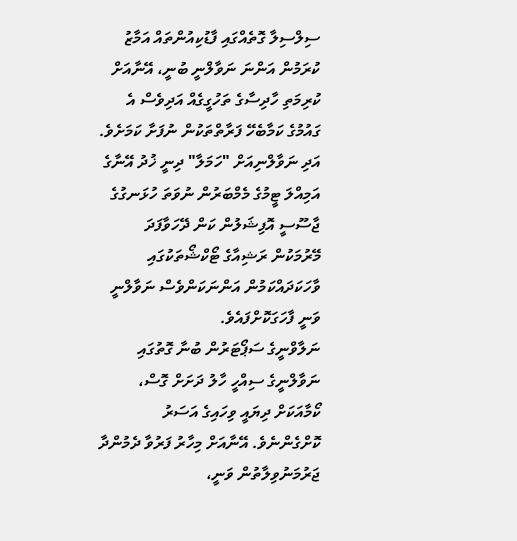ސިލްސިލާ ގޮތެއްގައި ފާޑުކިއުންތައް އަމާޒު ކުރަމުން އަންނަ ނަވާލްނީ ބުނީ، އޭނާއަށް ކުރިމަތި ހާދިސާގެ ތަހުގީގެއް އަދިވެސް އެ ގައުމުގެ ކަމާބެހޭ ފަރާތްތަކުން ނުފަށާ ކަމަށެވެ. އަދި ނަވާލްނިއަށް "ހަމަލާ" ދިނީ ޚުދު އޭނާގެ އަމިއްލަ ޓީމުގެ މެމްބަރުން ނުވަތަ ހުޅަނގުގެ ޖާސޫސީ އޮފިޝަލުން ކަން ދޭހަވާފަދަ މޭރުމަކުން ރަޝިއާގެ ޓޯކްޝޯތަކުގައި ވާހަކަދައްކަމުން އަންނަކަންވެސް ނަވާލްނީ ވަނީ ފާހަގަކޮށްފައެވެ.
ނަލާވްނީގެ ސަޕޯޓަރުން ބުނާ ގޮތުގައި ނަވާލްނީގެ ސިއްހީ ހާލު ދަށަށް ގޮސް، ކޯމާއަކަށް ދިޔައީ ވިހައިގެ އަސަރު ކޮށްގެންނެވެ. އޭނާއަށް މިހާރު ފަރުވާ ދެމުންދާ ޖަރުމަނުވިލާތުން ވަނީ،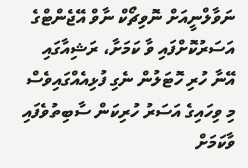ނަވާލްނީއަށް ނޮވިޗޯކް ނާވް އޭޖެންޓްގެ އަސަރުކޮށްފައި ވާ ކަމަށާ، ރަޝިއާގައި އޭނާ ހުރި ހޮޓަލުން ނެގި ފުޅިއެއްގައިވެސް މި ވިހައިގެ އަސަރު ހުރިކަން ސާބިތުވެފައި ވާކަމަށް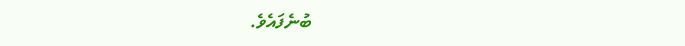ބުނެފައެވެ.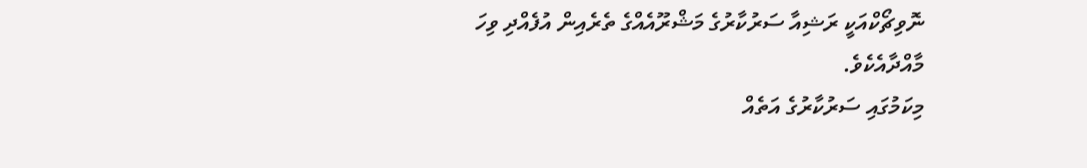ނޮވިޗޯކްއަކީ ރަޝިއާ ސަރުކާރުގެ މަޝްރޫއެއްގެ ތެރެއިން އުފެއްދި ވިހަ މާއްދާއެކެވެ.
މިކަމުގައި ސަރުކާރުގެ އަތެއް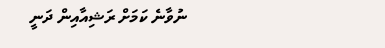ނުވާނެ ކަމަށް ރަޝިއާއިން ދަނީ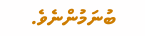ބުނަމުންނެވެ.